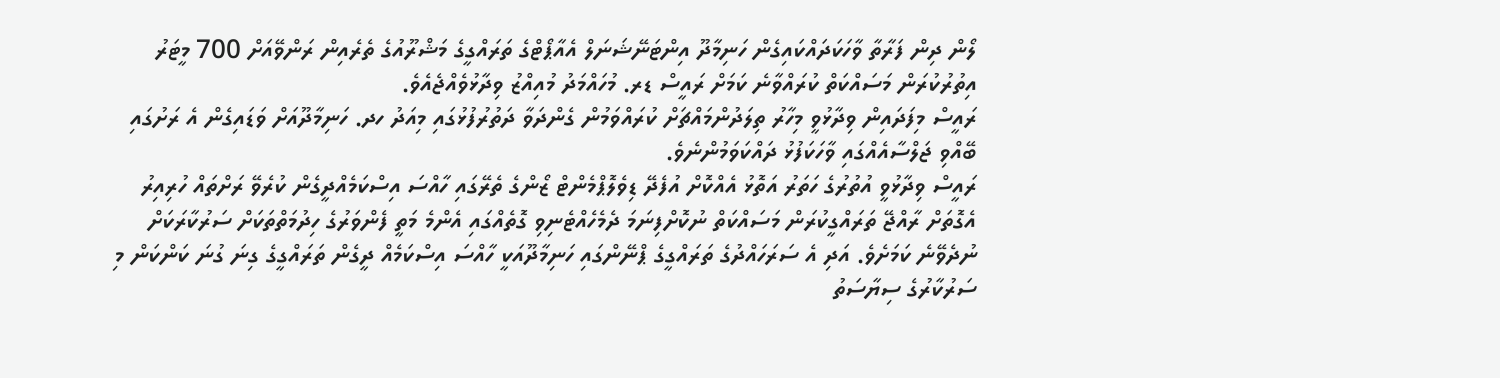ލޯން ދިން ފަރާތާ ވާހަކަދައްކައިގެން ހަނިމާދޫ އިންޓަނޭޝަނަލް އެއާޕޯޓްގެ ތަރައްގީގެ މަޝްރޫއުގެ ތެރެއިން ރަންވޭއަށް 700 މީޓަރު އިތުރުކުރަން މަސައްކަތް ކުރައްވާނެ ކަމަށް ރައީސް ޑރ. މުހައްމަދު މުއިއްޒު ވިދާޅުވެއްޖެއެވެ.
ރައީސް މިފަދައިން ވިދާޅުވީ މިހާރު ތިލަދުންމައްޗަށް ކުރައްވަމުން ގެންދަވާ ދަތުރުފުޅުގައި މިއަދު ހދ. ހަނިމާދޫއަށް ވަޑައިގެން އެ ރަށުގައި ބޭއްވި ޖަލްސާއެއްގައި ވާހަކަފުޅު ދައްކަވަމުންނެވެ.
ރައީސް ވިދާޅުވީ އުތުރުގެ ހަތަރު އަތޮޅު އެއްކޮށް އުފެދޭ ޑިވެލޮޕްމެންޓް ޒޯންގެ ތެރޭގައި ހާއްސަ އިސްކަމެއްދީގެން ކުރެވޭ ރަށްތައް ހުރިއިރު އެގޮތަށް ރާއްޖޭ ތަރައްގީކުރަން މަސައްކަތް ނުކޮށްފިނަމަ ދެމެހެއްޓެނިވި ގޮތެއްގައި އެންމެ މަތީ ފެންވަރުގެ ހިދުމަތްތަކަށް ސަރުކާރަކަށް ނުދެވޭނެ ކަމަށެވެ. އަދި އެ ސަރަހައްދުގެ ތަރައްގީގެ ޕްނޭންގައި ހަނިމާދޫއަކީ ހާއްސަ އިސްކަމެއް ދީގެން ތަރައްގީގެ ގިނަ ގުނަ ކަންކަން މި ސަރުކާރުގެ ސިޔާސަތު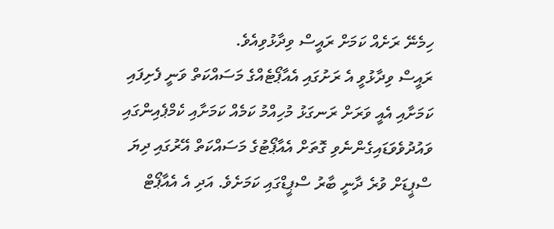ހިމެނޭ ރަށެއް ކަމަށް ރައީސް ވިދާޅުވިއެވެ.
ރައީސް ވިދާޅުވީ އެ ރަށުގައި އެއާޕޯޓެއްގެ މަސައްކަތް ވަނީ ފެށިފައި ކަމަށާއި އެއީ ވަރަށް ރަނގަޅު މުހިއްމު ކަމެއް ކަމަށާއި ކެމްޕެއިންގައި ވައުދުވެވަޑައިގެންނެވި ގޮތަށް އެއާޕޯޓުގެ މަސައްކަތް އޭރުގައި ދިޔަ ސްޕީޑަށް ވުރެ ދާނީ ބާރު ސްޕީޑްގައި ކަމަށެވެ. އަދި އެ އެއާޕޯޓް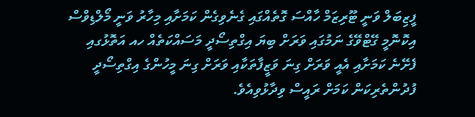ފީޒިބަލް ވަނީ ޓޫރިޒަމް ހާއްސަ ގޮތެއްގައި ގެނެވިގެން ކަމަށާއި މިހާރު ވަނީ މޯލްޑިވްސް އިކޮނޮމީ ގޭޓްވޭގެ ނަމުގައި ވަރަށް ބިޔަ އިގްތިސޯދީ މަސައްކަތެއް ހއ އަތޮޅުގއި ފެށޭނެ ކަމަށާއި އެއީ ވަރަށް ގިނަ ވަޒީފާތަކާއި ވަރަށް ގިނަ މީހުންގެ އިގްތިސޯދީ ފުދުންތެރިކަން ކަމަށް ރައީސް ވިދާޅުވިއެވެ.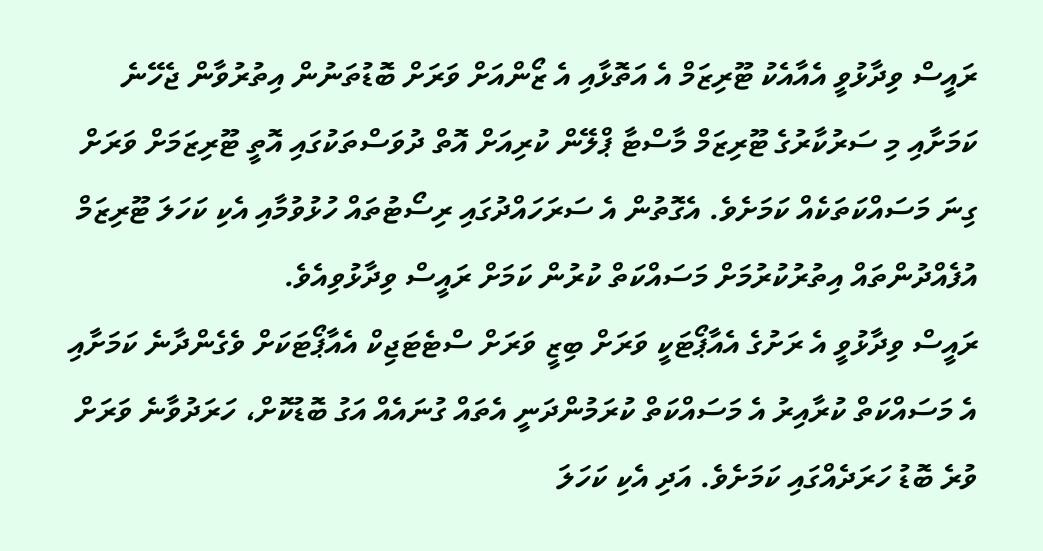ރައީސް ވިދާޅުވީ އެއާއެކު ޓޫރިޒަމް އެ އަތޮޅާއި އެ ޒޯންއަށް ވަރަށް ބޮޑުތަނުން އިތުރުވާން ޖެހޭނެ ކަމަށާއި މި ސަރުކާރުގެ ޓޫރިޒަމް މާސްޓާ ޕްލޭން ކުރިއަށް އޮތް ދުވަސްތަކުގައި އޮތީ ޓޫރިޒަމަށް ވަރަށް ގިނަ މަސައްކަތަކެއް ކަމަށެވެ. އެގޮތުން އެ ސަރަހައްދުގައި ރިސޯޓުތައް ހުޅުވުމާއި އެކި ކަހަލަ ޓޫރިޒަމް އުފެއްދުންތައް އިތުރުކުރުމަށް މަސައްކަތް ކުރުން ކަމަށް ރައީސް ވިދާޅުވިއެވެ.
ރައީސް ވިދާޅުވީ އެ ރަށުގެ އެއާޕޯޓަކީ ވަރަށް ބިޒީ ވަރަށް ސްޓެޓަޖިކް އެއާޕޯޓަކަށް ވެގެންދާނެ ކަމަށާއި އެ މަސައްކަތް ކުރާއިރު އެ މަސައްކަތް ކުރަމުންދަނީ އެތައް ގުނައެއް އަގު ބޮޑުކޮށް، ހަރަދުވާނެ ވަރަށް ވުރެ ބޮޑު ހަރަދެއްގައި ކަމަށެވެ. އަދި އެކި ކަހަލަ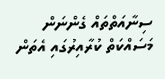ސިނާއަތްތައް ގެންނަން މަސައްކަތް ކުރާއިރުގައި އެތަން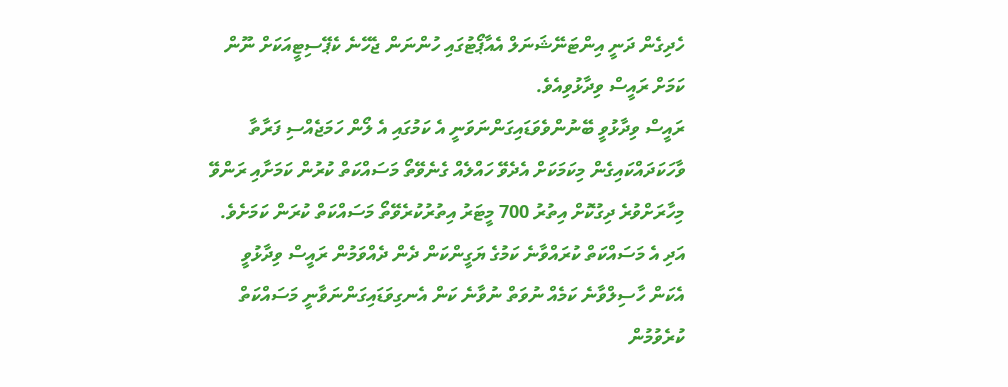ހެދިގެން ދަނީ އިންޓަނޭޝަނަލް އެއާޕޯޓުގައި ހުންނަން ޖެހޭނެ ކެޕޭސިޓީއަކަށް ނޫން ކަމަށް ރައީސް ވިދާޅުވިއެވެ.
ރައީސް ވިދާޅުވީ ބޭނުންވެވަޑައިގަންނަވަނީ އެ ކަމުގައި އެ ލޯން ހަމަޖެއްސި ފަރާތާ ވާހަކަދައްކައިގެން މިކަމަކަށް އެދެވޭ ހައްލެއް ގެނެވޭތޯ މަސައްކަތް ކުރުން ކަމަށާއި ރަންވޭ މިހާރަށްވުރެ ދިގުކޮށް އިތުރު 700 މީޓަރު އިތުރުކުރެވޭތޯ މަސައްކަތް ކުރަން ކަމަށެވެ. އަދި އެ މަސައްކަތް ކުރައްވާނެ ކަމުގެ ޔަގީންކަން ދެން ދެއްވަމުން ރައީސް ވިދާޅުވީ އެކަން ހާސިލްވާނެ ކަމެއް ނުވަތް ނުވާނެ ކަން އެނގިވަޑައިގަންނަވާނީ މަސައްކަތް ކުރެވުމުން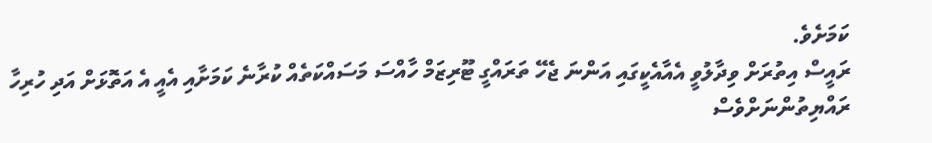ކަމަށެވެ.
ރައީސް އިތުރަށް ވިދާލުވީ އެއާއެކީގައި އަންނަ ޖެހޭ ތަރައްގީ ޓޫރިޒަމް ހާއްސަ މަސައްކަތެއް ކުރާނެ ކަމަށާއި އެއީ އެ އަތޮޅަށް އަދި ހުރިހާ ރައްޔިތުންނަށްވެސް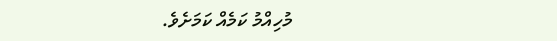މުހިއްމު ކަމެއް ކަމަށެވެ.